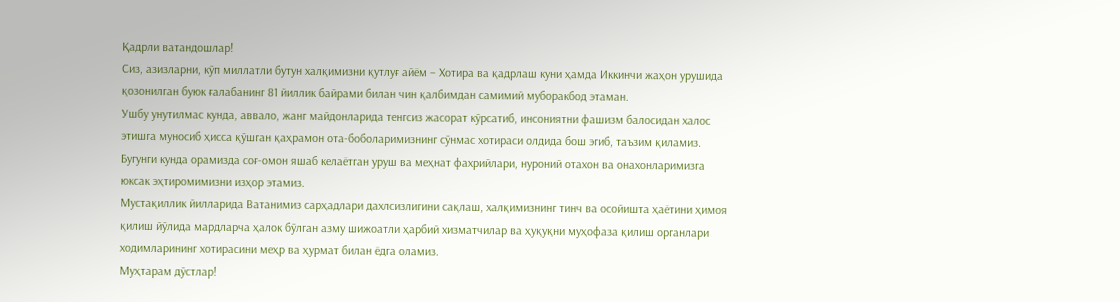Қадрли ватандошлар!
Сиз, азизларни, кўп миллатли бутун халқимизни қутлуғ айём – Хотира ва қадрлаш куни ҳамда Иккинчи жаҳон урушида қозонилган буюк ғалабанинг 81 йиллик байрами билан чин қалбимдан самимий муборакбод этаман.
Ушбу унутилмас кунда, аввало, жанг майдонларида тенгсиз жасорат кўрсатиб, инсониятни фашизм балосидан халос этишга муносиб ҳисса қўшган қаҳрамон ота-боболаримизнинг сўнмас хотираси олдида бош эгиб, таъзим қиламиз. Бугунги кунда орамизда соғ-омон яшаб келаётган уруш ва меҳнат фахрийлари, нуроний отахон ва онахонларимизга юксак эҳтиромимизни изҳор этамиз.
Мустақиллик йилларида Ватанимиз сарҳадлари дахлсизлигини сақлаш, халқимизнинг тинч ва осойишта ҳаётини ҳимоя қилиш йўлида мардларча ҳалок бўлган азму шижоатли ҳарбий хизматчилар ва ҳуқуқни муҳофаза қилиш органлари ходимларининг хотирасини меҳр ва ҳурмат билан ёдга оламиз.
Муҳтарам дўстлар!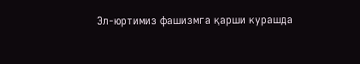Эл-юртимиз фашизмга қарши курашда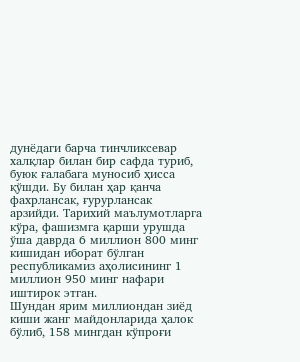дунёдаги барча тинчликсевар халқлар билан бир сафда туриб, буюк ғалабага муносиб ҳисса қўшди. Бу билан ҳар қанча фахрлансак, ғурурлансак арзийди. Тарихий маълумотларга кўра, фашизмга қарши урушда ўша даврда 6 миллион 800 минг кишидан иборат бўлган республикамиз аҳолисининг 1 миллион 950 минг нафари иштирок этган.
Шундан ярим миллиондан зиёд киши жанг майдонларида ҳалок бўлиб, 158 мингдан кўпроғи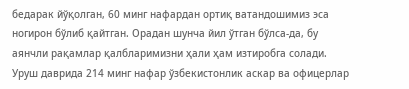бедарак йўқолган, 60 минг нафардан ортиқ ватандошимиз эса ногирон бўлиб қайтган. Орадан шунча йил ўтган бўлса-да, бу аянчли рақамлар қалбларимизни ҳали ҳам изтиробга солади.
Уруш даврида 214 минг нафар ўзбекистонлик аскар ва офицерлар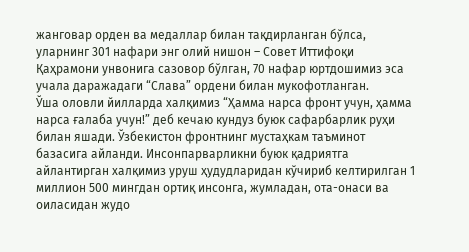жанговар орден ва медаллар билан тақдирланган бўлса, уларнинг 301 нафари энг олий нишон – Совет Иттифоқи Қаҳрамони унвонига сазовор бўлган, 70 нафар юртдошимиз эса учала даражадаги “Слава” ордени билан мукофотланган.
Ўша оловли йилларда халқимиз “Ҳамма нарса фронт учун, ҳамма нарса ғалаба учун!” деб кечаю кундуз буюк сафарбарлик руҳи билан яшади. Ўзбекистон фронтнинг мустаҳкам таъминот базасига айланди. Инсонпарварликни буюк қадриятга айлантирган халқимиз уруш ҳудудларидан кўчириб келтирилган 1 миллион 500 мингдан ортиқ инсонга, жумладан, ота-онаси ва оиласидан жудо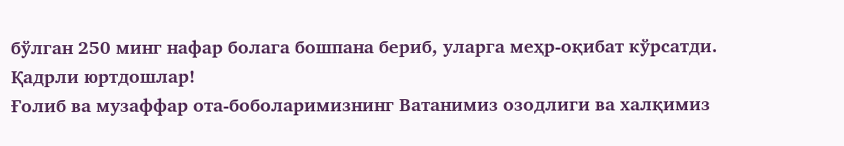бўлган 250 минг нафар болага бошпана бериб, уларга меҳр-оқибат кўрсатди.
Қадрли юртдошлар!
Ғолиб ва музаффар ота-боболаримизнинг Ватанимиз озодлиги ва халқимиз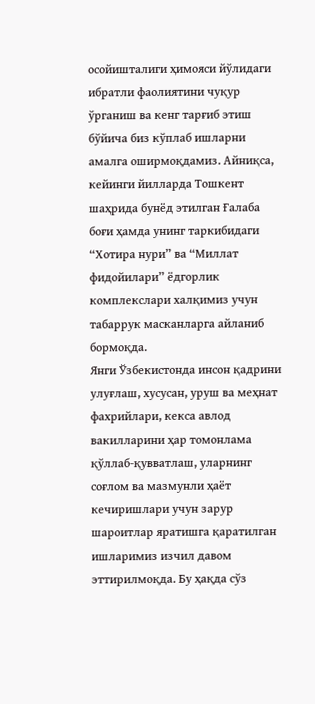осойишталиги ҳимояси йўлидаги ибратли фаолиятини чуқур ўрганиш ва кенг тарғиб этиш бўйича биз кўплаб ишларни амалга оширмоқдамиз. Айниқса, кейинги йилларда Тошкент шаҳрида бунёд этилган Ғалаба боғи ҳамда унинг таркибидаги “Хотира нури” ва “Миллат фидойилари” ёдгорлик комплекслари халқимиз учун табаррук масканларга айланиб бормоқда.
Янги Ўзбекистонда инсон қадрини улуғлаш, хусусан, уруш ва меҳнат фахрийлари, кекса авлод вакилларини ҳар томонлама қўллаб-қувватлаш, уларнинг соғлом ва мазмунли ҳаёт кечиришлари учун зарур шароитлар яратишга қаратилган ишларимиз изчил давом эттирилмоқда. Бу ҳақда сўз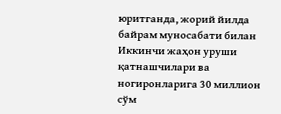юритганда, жорий йилда байрам муносабати билан Иккинчи жаҳон уруши қатнашчилари ва ногиронларига 30 миллион сўм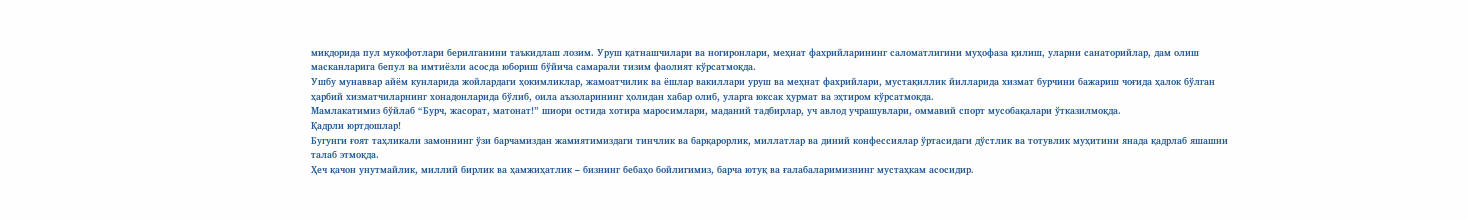миқдорида пул мукофотлари берилганини таъкидлаш лозим. Уруш қатнашчилари ва ногиронлари, меҳнат фахрийларининг саломатлигини муҳофаза қилиш, уларни санаторийлар, дам олиш масканларига бепул ва имтиёзли асосда юбориш бўйича самарали тизим фаолият кўрсатмоқда.
Ушбу мунаввар айём кунларида жойлардаги ҳокимликлар, жамоатчилик ва ёшлар вакиллари уруш ва меҳнат фахрийлари, мустақиллик йилларида хизмат бурчини бажариш чоғида ҳалок бўлган ҳарбий хизматчиларнинг хонадонларида бўлиб, оила аъзоларининг ҳолидан хабар олиб, уларга юксак ҳурмат ва эҳтиром кўрсатмоқда.
Мамлакатимиз бўйлаб “Бурч, жасорат, матонат!” шиори остида хотира маросимлари, маданий тадбирлар, уч авлод учрашувлари, оммавий спорт мусобақалари ўтказилмоқда.
Қадрли юртдошлар!
Бугунги ғоят таҳликали замоннинг ўзи барчамиздан жамиятимиздаги тинчлик ва барқарорлик, миллатлар ва диний конфессиялар ўртасидаги дўстлик ва тотувлик муҳитини янада қадрлаб яшашни талаб этмоқда.
Ҳеч қачон унутмайлик, миллий бирлик ва ҳамжиҳатлик – бизнинг бебаҳо бойлигимиз, барча ютуқ ва ғалабаларимизнинг мустаҳкам асосидир.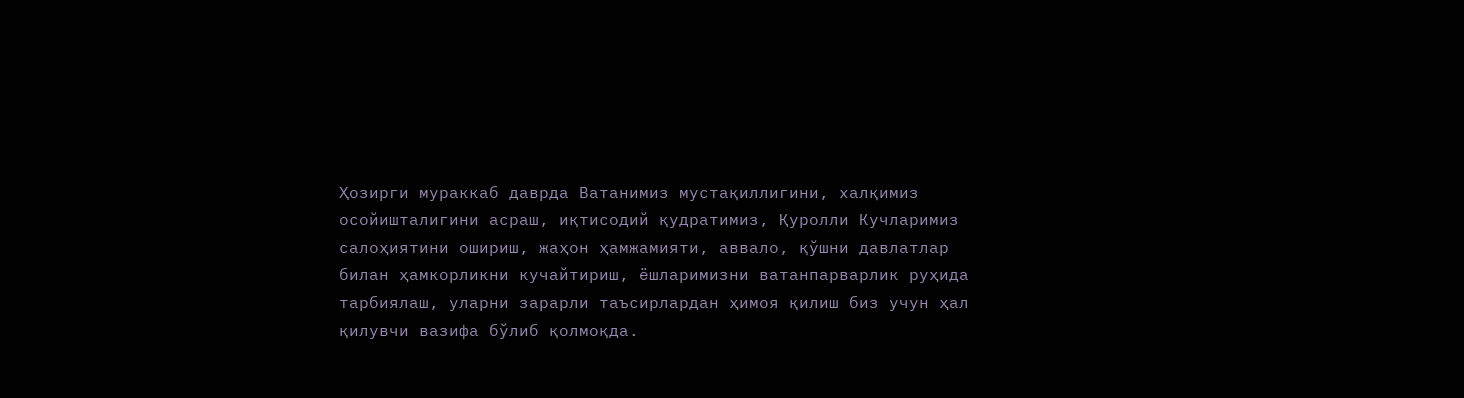Ҳозирги мураккаб даврда Ватанимиз мустақиллигини, халқимиз осойишталигини асраш, иқтисодий қудратимиз, Қуролли Кучларимиз салоҳиятини ошириш, жаҳон ҳамжамияти, аввало, қўшни давлатлар билан ҳамкорликни кучайтириш, ёшларимизни ватанпарварлик руҳида тарбиялаш, уларни зарарли таъсирлардан ҳимоя қилиш биз учун ҳал қилувчи вазифа бўлиб қолмоқда.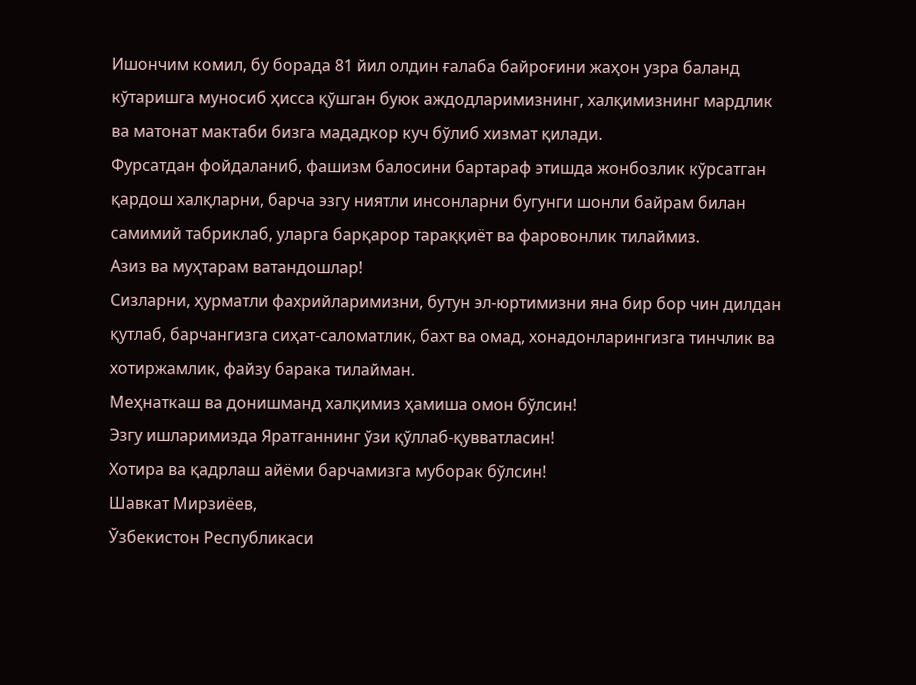Ишончим комил, бу борада 81 йил олдин ғалаба байроғини жаҳон узра баланд кўтаришга муносиб ҳисса қўшган буюк аждодларимизнинг, халқимизнинг мардлик ва матонат мактаби бизга мададкор куч бўлиб хизмат қилади.
Фурсатдан фойдаланиб, фашизм балосини бартараф этишда жонбозлик кўрсатган қардош халқларни, барча эзгу ниятли инсонларни бугунги шонли байрам билан самимий табриклаб, уларга барқарор тараққиёт ва фаровонлик тилаймиз.
Азиз ва муҳтарам ватандошлар!
Сизларни, ҳурматли фахрийларимизни, бутун эл-юртимизни яна бир бор чин дилдан қутлаб, барчангизга сиҳат-саломатлик, бахт ва омад, хонадонларингизга тинчлик ва хотиржамлик, файзу барака тилайман.
Меҳнаткаш ва донишманд халқимиз ҳамиша омон бўлсин!
Эзгу ишларимизда Яратганнинг ўзи қўллаб-қувватласин!
Хотира ва қадрлаш айёми барчамизга муборак бўлсин!
Шавкат Мирзиёев,
Ўзбекистон Республикаси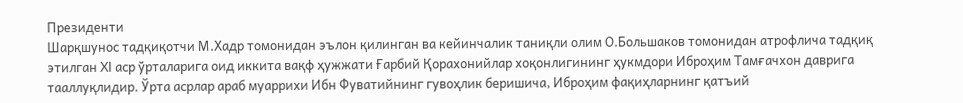Президенти
Шарқшунос тадқиқотчи М.Хадр томонидан эълон қилинган ва кейинчалик таниқли олим О.Большаков томонидан атрофлича тадқиқ этилган XI аср ўрталарига оид иккита вақф ҳужжати Ғарбий Қорахонийлар хоқонлигининг ҳукмдори Иброҳим Тамғачхон даврига тааллуқлидир. Ўрта асрлар араб муаррихи Ибн Фуватийнинг гувоҳлик беришича, Иброҳим фақиҳларнинг қатъий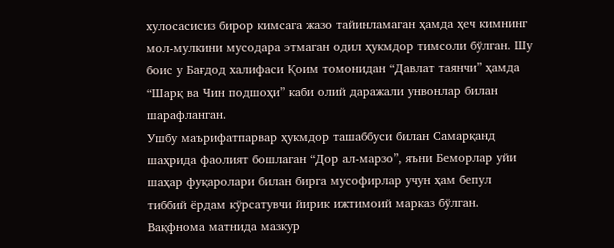хулосасисиз бирор кимсага жазо тайинламаган ҳамда ҳеч кимнинг мол-мулкини мусодара этмаган одил ҳукмдор тимсоли бўлган. Шу боис у Бағдод халифаси Қоим томонидан “Давлат таянчи” ҳамда “Шарқ ва Чин подшоҳи” каби олий даражали унвонлар билан шарафланган.
Ушбу маърифатпарвар ҳукмдор ташаббуси билан Самарқанд шаҳрида фаолият бошлаган “Дор ал-марзо”, яъни Беморлар уйи шаҳар фуқаролари билан бирга мусофирлар учун ҳам бепул тиббий ёрдам кўрсатувчи йирик ижтимоий марказ бўлган. Вақфнома матнида мазкур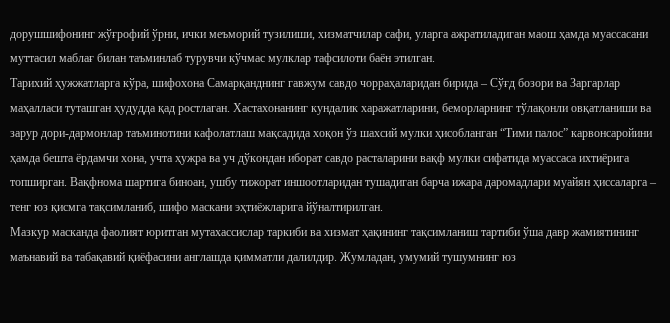дорушшифонинг жўғрофий ўрни, ички меъморий тузилиши, хизматчилар сафи, уларга ажратиладиган маош ҳамда муассасани муттасил маблағ билан таъминлаб турувчи кўчмас мулклар тафсилоти баён этилган.
Тарихий ҳужжатларга кўра, шифохона Самарқанднинг гавжум савдо чорраҳаларидан бирида – Сўғд бозори ва Заргарлар маҳалласи туташган ҳудудда қад ростлаган. Хастахонанинг кундалик харажатларини, беморларнинг тўлақонли овқатланиши ва зарур дори-дармонлар таъминотини кафолатлаш мақсадида хоқон ўз шахсий мулки ҳисобланган “Тими палос” карвонсаройини ҳамда бешта ёрдамчи хона, учта ҳужра ва уч дўкондан иборат савдо расталарини вақф мулки сифатида муассаса ихтиёрига топширган. Вақфнома шартига биноан, ушбу тижорат иншоотларидан тушадиган барча ижара даромадлари муайян ҳиссаларга – тенг юз қисмга тақсимланиб, шифо маскани эҳтиёжларига йўналтирилган.
Мазкур масканда фаолият юритган мутахассислар таркиби ва хизмат ҳақининг тақсимланиш тартиби ўша давр жамиятининг маънавий ва табақавий қиёфасини англашда қимматли далилдир. Жумладан, умумий тушумнинг юз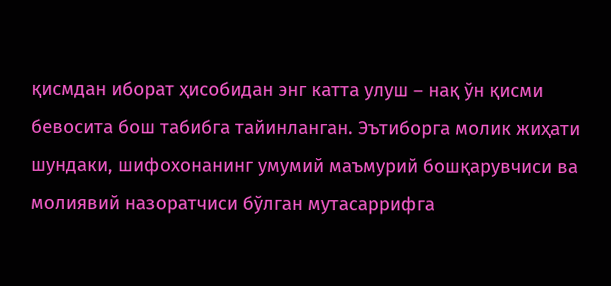қисмдан иборат ҳисобидан энг катта улуш – нақ ўн қисми бевосита бош табибга тайинланган. Эътиборга молик жиҳати шундаки, шифохонанинг умумий маъмурий бошқарувчиси ва молиявий назоратчиси бўлган мутасаррифга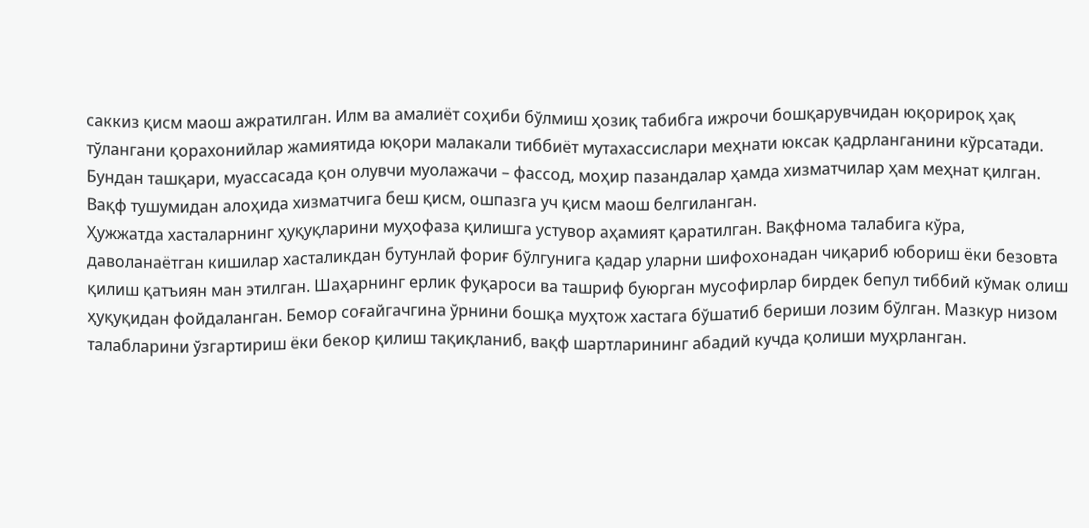саккиз қисм маош ажратилган. Илм ва амалиёт соҳиби бўлмиш ҳозиқ табибга ижрочи бошқарувчидан юқорироқ ҳақ тўлангани қорахонийлар жамиятида юқори малакали тиббиёт мутахассислари меҳнати юксак қадрланганини кўрсатади. Бундан ташқари, муассасада қон олувчи муолажачи – фассод, моҳир пазандалар ҳамда хизматчилар ҳам меҳнат қилган. Вақф тушумидан алоҳида хизматчига беш қисм, ошпазга уч қисм маош белгиланган.
Ҳужжатда хасталарнинг ҳуқуқларини муҳофаза қилишга устувор аҳамият қаратилган. Вақфнома талабига кўра, даволанаётган кишилар хасталикдан бутунлай фориғ бўлгунига қадар уларни шифохонадан чиқариб юбориш ёки безовта қилиш қатъиян ман этилган. Шаҳарнинг ерлик фуқароси ва ташриф буюрган мусофирлар бирдек бепул тиббий кўмак олиш ҳуқуқидан фойдаланган. Бемор соғайгачгина ўрнини бошқа муҳтож хастага бўшатиб бериши лозим бўлган. Мазкур низом талабларини ўзгартириш ёки бекор қилиш тақиқланиб, вақф шартларининг абадий кучда қолиши муҳрланган.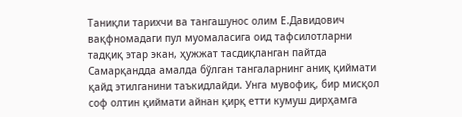Таниқли тарихчи ва тангашунос олим Е.Давидович вақфномадаги пул муомаласига оид тафсилотларни тадқиқ этар экан, ҳужжат тасдиқланган пайтда Самарқандда амалда бўлган тангаларнинг аниқ қиймати қайд этилганини таъкидлайди. Унга мувофиқ, бир мисқол соф олтин қиймати айнан қирқ етти кумуш дирҳамга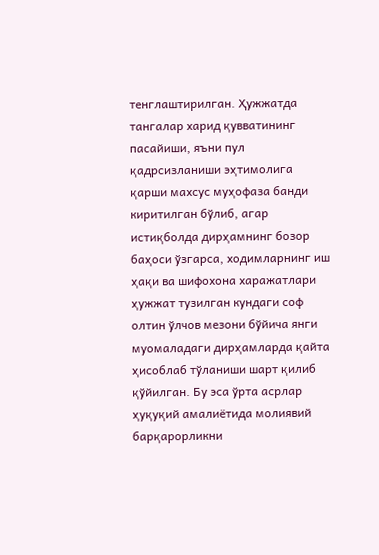тенглаштирилган. Ҳужжатда тангалар харид қувватининг пасайиши, яъни пул қадрсизланиши эҳтимолига қарши махсус муҳофаза банди киритилган бўлиб, агар истиқболда дирҳамнинг бозор баҳоси ўзгарса, ходимларнинг иш ҳақи ва шифохона харажатлари ҳужжат тузилган кундаги соф олтин ўлчов мезони бўйича янги муомаладаги дирҳамларда қайта ҳисоблаб тўланиши шарт қилиб қўйилган. Бу эса ўрта асрлар ҳуқуқий амалиётида молиявий барқарорликни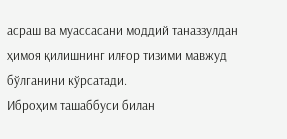асраш ва муассасани моддий таназзулдан ҳимоя қилишнинг илғор тизими мавжуд бўлганини кўрсатади.
Иброҳим ташаббуси билан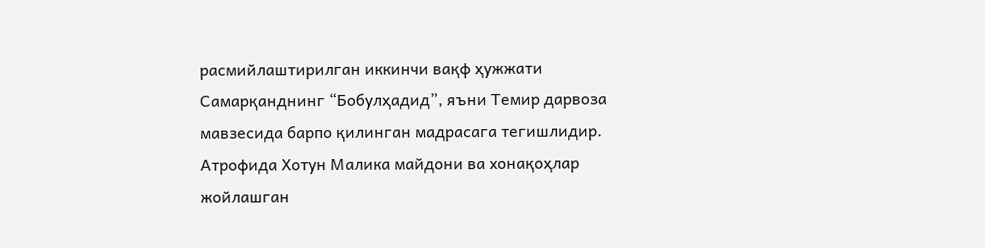расмийлаштирилган иккинчи вақф ҳужжати Самарқанднинг “Бобулҳадид”, яъни Темир дарвоза мавзесида барпо қилинган мадрасага тегишлидир. Атрофида Хотун Малика майдони ва хонақоҳлар жойлашган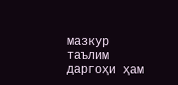мазкур таълим даргоҳи ҳам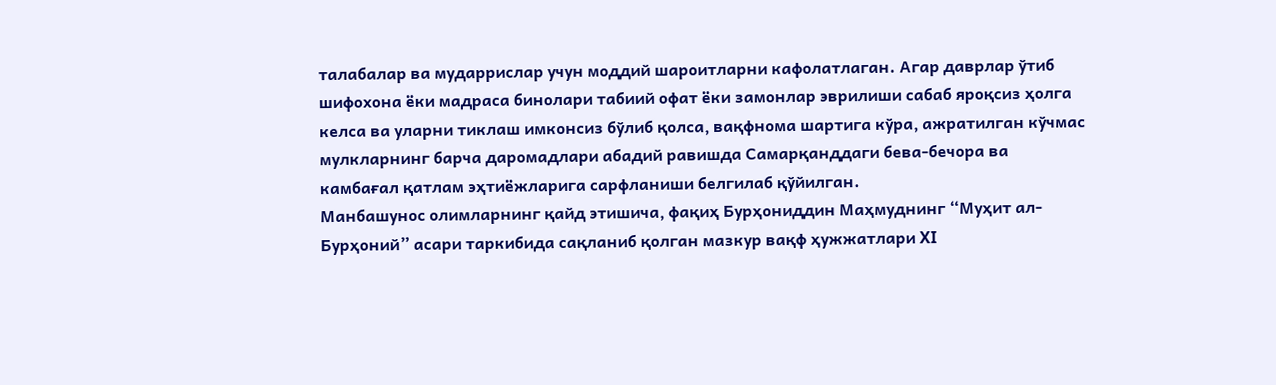талабалар ва мударрислар учун моддий шароитларни кафолатлаган. Агар даврлар ўтиб шифохона ёки мадраса бинолари табиий офат ёки замонлар эврилиши сабаб яроқсиз ҳолга келса ва уларни тиклаш имконсиз бўлиб қолса, вақфнома шартига кўра, ажратилган кўчмас мулкларнинг барча даромадлари абадий равишда Самарқанддаги бева-бечора ва камбағал қатлам эҳтиёжларига сарфланиши белгилаб қўйилган.
Манбашунос олимларнинг қайд этишича, фақиҳ Бурҳониддин Маҳмуднинг “Муҳит ал-Бурҳоний” асари таркибида сақланиб қолган мазкур вақф ҳужжатлари XI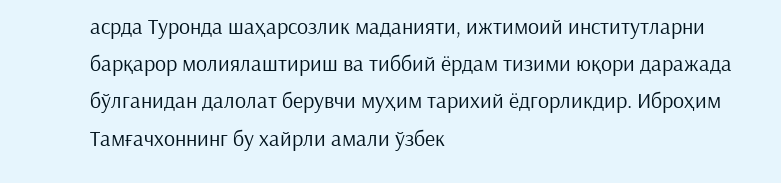асрда Туронда шаҳарсозлик маданияти, ижтимоий институтларни барқарор молиялаштириш ва тиббий ёрдам тизими юқори даражада бўлганидан далолат берувчи муҳим тарихий ёдгорликдир. Иброҳим Тамғачхоннинг бу хайрли амали ўзбек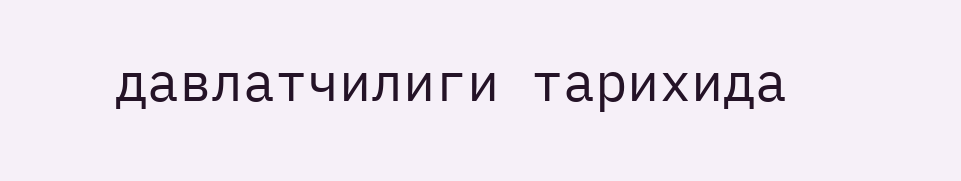давлатчилиги тарихида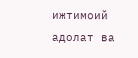ижтимоий адолат ва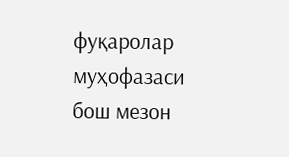фуқаролар муҳофазаси бош мезон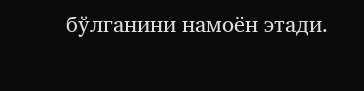бўлганини намоён этади.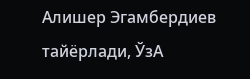Алишер Эгамбердиев тайёрлади, ЎзА